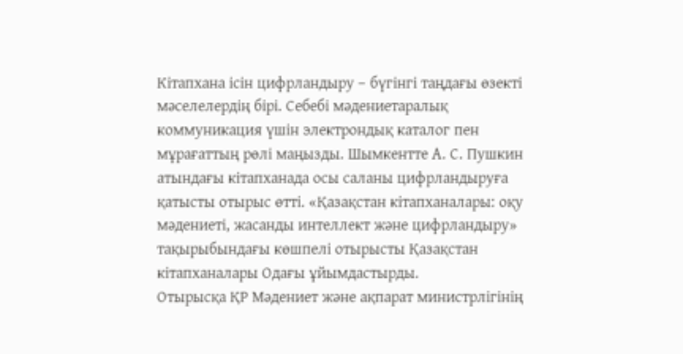Кітапхана ісін цифрландыру – бүгінгі таңдағы өзекті мәселелердің бірі. Себебі мәдениетаралық коммуникация үшін электрондық каталог пен мұрағаттың рөлі маңызды. Шымкентте А. С. Пушкин атындағы кітапханада осы саланы цифрландыруға қатысты отырыс өтті. «Қазақстан кітапханалары: оқу мәдениеті, жасанды интеллект және цифрландыру» тақырыбындағы көшпелі отырысты Қазақстан кітапханалары Одағы ұйымдастырды.
Отырысқа ҚР Мәдениет және ақпарат министрлігінің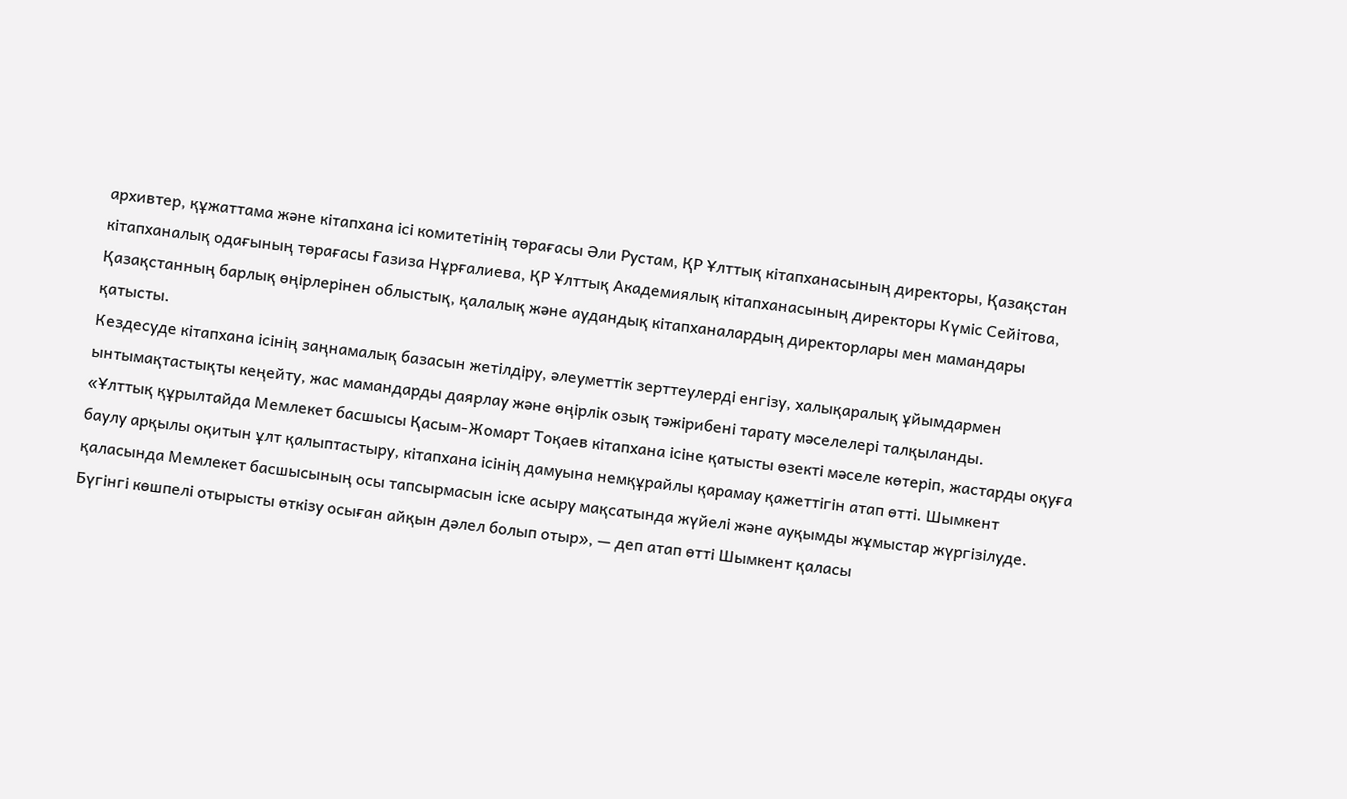архивтер, құжаттама және кітапхана ісі комитетінің төрағасы Әли Рустам, ҚР Ұлттық кітапханасының директоры, Қазақстан кітапханалық одағының төрағасы Ғазиза Нұрғалиева, ҚР Ұлттық Академиялық кітапханасының директоры Күміс Сейітова, Қазақстанның барлық өңірлерінен облыстық, қалалық және аудандық кітапханалардың директорлары мен мамандары қатысты.
Кездесуде кітапхана ісінің заңнамалық базасын жетілдіру, әлеуметтік зерттеулерді енгізу, халықаралық ұйымдармен ынтымақтастықты кеңейту, жас мамандарды даярлау және өңірлік озық тәжірибені тарату мәселелері талқыланды.
«Ұлттық құрылтайда Мемлекет басшысы Қасым-Жомарт Тоқаев кітапхана ісіне қатысты өзекті мәселе көтеріп, жастарды оқуға баулу арқылы оқитын ұлт қалыптастыру, кітапхана ісінің дамуына немқұрайлы қарамау қажеттігін атап өтті. Шымкент қаласында Мемлекет басшысының осы тапсырмасын іске асыру мақсатында жүйелі және ауқымды жұмыстар жүргізілуде. Бүгінгі көшпелі отырысты өткізу осыған айқын дәлел болып отыр», — деп атап өтті Шымкент қаласы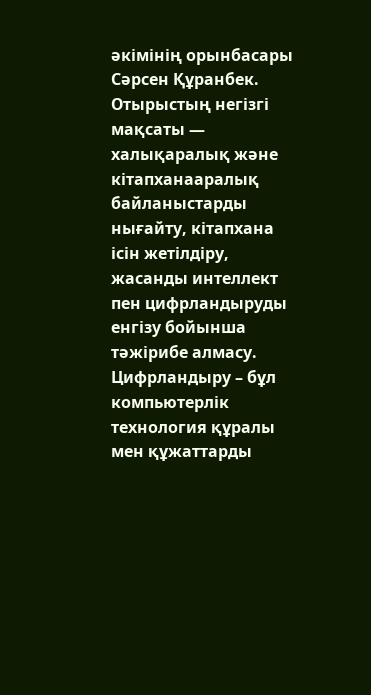әкімінің орынбасары Сәрсен Құранбек.
Отырыстың негізгі мақсаты — халықаралық және кітапханааралық байланыстарды нығайту, кітапхана ісін жетілдіру, жасанды интеллект пен цифрландыруды енгізу бойынша тәжірибе алмасу.
Цифрландыру – бұл компьютерлік технология құралы мен құжаттарды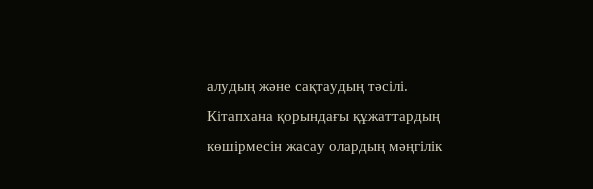алудың және сақтаудың тәсілі. Кітапхана қорындағы құжаттардың көшірмесін жасау олардың мәңгілік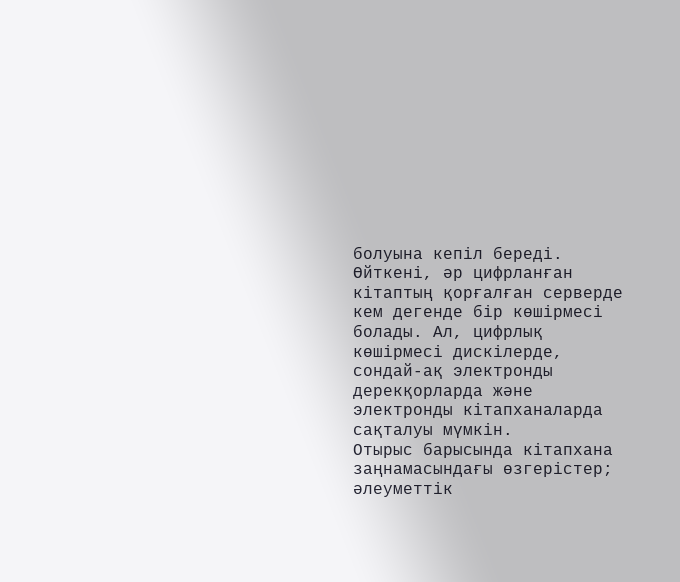болуына кепіл береді. Өйткені, әр цифрланған кітаптың қорғалған серверде кем дегенде бір көшірмесі болады. Ал, цифрлық көшірмесі дискілерде, сондай-ақ электронды дерекқорларда және электронды кітапханаларда сақталуы мүмкін.
Отырыс барысында кітапхана заңнамасындағы өзгерістер; әлеуметтік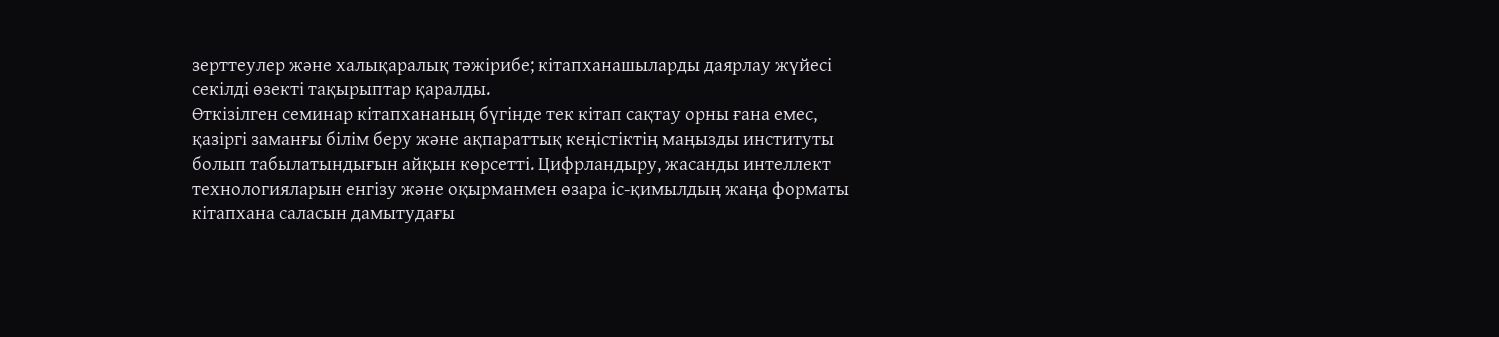зерттеулер және халықаралық тәжірибе; кітапханашыларды даярлау жүйесі секілді өзекті тақырыптар қаралды.
Өткізілген семинар кітапхананың бүгінде тек кітап сақтау орны ғана емес, қазіргі заманғы білім беру және ақпараттық кеңістіктің маңызды институты болып табылатындығын айқын көрсетті. Цифрландыру, жасанды интеллект технологияларын енгізу және оқырманмен өзара іс-қимылдың жаңа форматы кітапхана саласын дамытудағы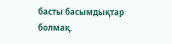басты басымдықтар болмақ.